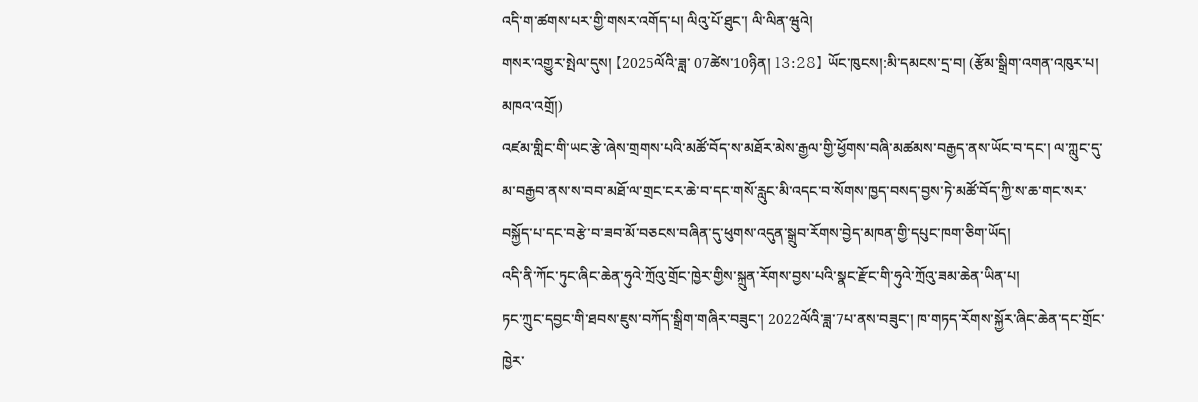འདི་ག་ཚགས་པར་གྱི་གསར་འགོད་པ། ལིའུ་པོ་ཐུང་། ལི་ལིན་ཝུའེ།
གསར་འགྱུར་སྤེལ་དུས། 【2025ལོའི་ཟླ་ 07ཚེས་10ཉིན། 13:28】 ཡོང་ཁུངས།:མི་དམངས་དྲ་བ། (རྩོམ་སྒྲིག་འགན་འཁུར་པ། མཁའ་འགྲོ།)
འཛམ་གླིང་གི་ཡང་རྩེ་ཞེས་གྲགས་པའི་མཚོ་བོད་ས་མཐོར་མེས་རྒྱལ་གྱི་ཕྱོགས་བཞི་མཚམས་བརྒྱད་ནས་ཡོང་བ་དང་། ལ་ཀླུང་དུ་མ་བརྒྱབ་ནས་ས་བབ་མཐོ་ལ་གྲང་ངར་ཆེ་བ་དང་གསོ་རླུང་མི་འདང་བ་སོགས་ཁྱད་བསད་བྱས་ཏེ་མཚོ་བོད་ཀྱི་ས་ཆ་གང་སར་བསྐྱོད་པ་དང་བརྩེ་བ་ཟབ་མོ་བཅངས་བཞིན་དུ་ཕུགས་འདུན་སྒྲུབ་རོགས་བྱེད་མཁན་གྱི་དཔུང་ཁག་ཅིག་ཡོད།
འདི་ནི་ཀོང་ཏུང་ཞིང་ཆེན་ཧུའེ་ཀྲོའུ་གྲོང་ཁྱེར་གྱིས་སྐྲུན་རོགས་བྱས་པའི་སྣང་རྫོང་གི་ཧུའེ་ཀྲོའུ་ཟམ་ཆེན་ཡིན་པ།
ཏང་ཀྲུང་དབྱང་གི་ཐབས་ཇུས་བཀོད་སྒྲིག་གཞིར་བཟུང་། 2022ལོའི་ཟླ་7པ་ནས་བཟུང་། ཁ་གཏད་རོགས་སྐྱོར་ཞིང་ཆེན་དང་གྲོང་ཁྱེར་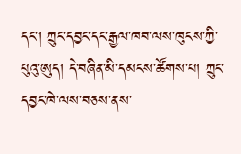དང་། ཀྲུང་དབྱང་དང་རྒྱལ་ཁབ་ལས་ཁུངས་ཀྱི་པུའུ་ཨུད། དེ་བཞིན་མི་དམངས་ཚོགས་པ། ཀྲུང་དབྱང་ཁེ་ལས་བཅས་ནས་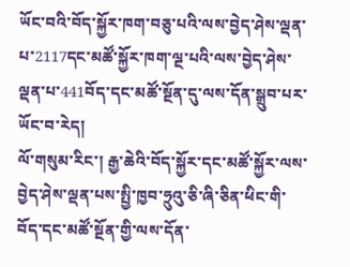ཡོང་བའི་བོད་སྐྱོར་ཁག་བཅུ་པའི་ལས་བྱེད་ཤེས་ལྡན་པ་2117དང་མཚོ་སྐྱོར་ཁག་ལྔ་པའི་ལས་བྱེད་ཤེས་ལྡན་པ་441བོད་དང་མཚོ་སྔོན་དུ་ལས་དོན་སྒྲུབ་པར་ཡོང་བ་རེད།
ལོ་གསུམ་རིང་། རྒྱ་ཆེའི་བོད་སྐྱོར་དང་མཚོ་སྐྱོར་ལས་བྱེད་ཤེས་ལྡན་པས་སྤྱི་ཁྱབ་ཧྲུའུ་ཅི་ཞི་ཅིན་ཕིང་གི་བོད་དང་མཚོ་སྔོན་གྱི་ལས་དོན་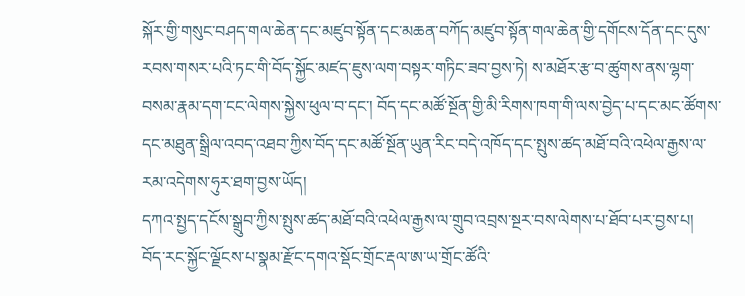སྐོར་གྱི་གསུང་བཤད་གལ་ཆེན་དང་མཛུབ་སྟོན་དང་མཆན་བཀོད་མཛུབ་སྟོན་གལ་ཆེན་གྱི་དགོངས་དོན་དང་དུས་རབས་གསར་པའི་ཏང་གི་བོད་སྐྱོང་མཛད་ཇུས་ལག་བསྟར་གཏིང་ཟབ་བྱས་ཏེ། ས་མཐོར་རྩ་བ་ཚུགས་ནས་ལྷག་བསམ་རྣམ་དག་ངང་ལེགས་སྐྱེས་ཕུལ་བ་དང་། བོད་དང་མཚོ་སྔོན་གྱི་མི་རིགས་ཁག་གི་ལས་བྱེད་པ་དང་མང་ཚོགས་དང་མཐུན་སྒྲིལ་འབད་འཐབ་ཀྱིས་བོད་དང་མཚོ་སྔོན་ཡུན་རིང་བདེ་འཁོད་དང་སྤུས་ཚད་མཐོ་བའི་འཕེལ་རྒྱས་ལ་རམ་འདེགས་ཧུར་ཐག་བྱས་ཡོད།
དཀའ་སྤྱད་དངོས་སྒྲུབ་ཀྱིས་སྤུས་ཚད་མཐོ་བའི་འཕེལ་རྒྱས་ལ་གྲུབ་འབྲས་སྔར་བས་ལེགས་པ་ཐོབ་པར་བྱས་པ།
བོད་རང་སྐྱོང་ལྗོངས་པ་སྣམ་རྫོང་དགའ་སྡོང་གྲོང་རྡལ་ཨ་ཡ་གྲོང་ཚོའི་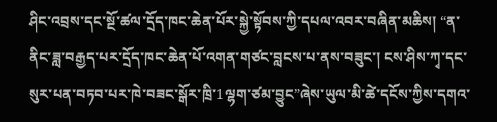ཤིང་འབྲས་དང་སྔོ་ཚལ་དྲོད་ཁང་ཆེན་པོར་སྐྱེ་སྟོབས་ཀྱི་དཔལ་འབར་བཞིན་མཆིས། “ན་ནིང་ཟླ་བརྒྱད་པར་དྲོད་ཁང་ཆེན་པོ་འགན་གཙང་བླངས་པ་ནས་བཟུང་། ངས་ཤིས་ཀྭ་དང་སུར་པན་བཏབ་པར་ཁེ་བཟང་སྒོར་ཁྲི་1ལྷག་ཙམ་བྱུང”ཞེས་ཡུལ་མི་ཚེ་དངོས་ཀྱིས་དགའ་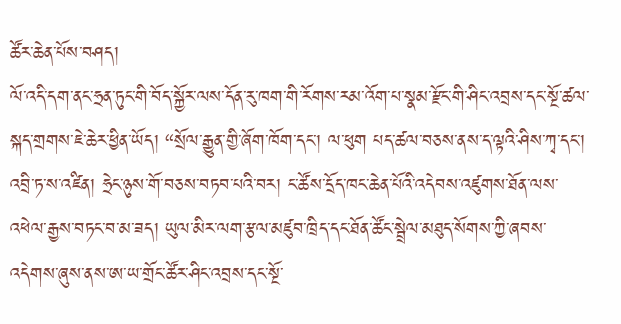ཚོར་ཆེན་པོས་བཤད།
ལོ་འདི་དག་ནང་ཧྲན་ཏུང་གི་བོད་སྐྱོར་ལས་དོན་རུ་ཁག་གི་རོགས་རམ་འོག་པ་སྣམ་རྫོང་གི་ཤིང་འབྲས་དང་སྔོ་ཚལ་སྐད་གྲགས་ཇེ་ཆེར་ཕྱིན་ཡོད། “སྲོལ་རྒྱུན་གྱི་ཞོག་ཁོག་དང་། ལ་ཕུག པད་ཚལ་བཅས་ནས་ད་ལྟའི་ཤིས་ཀྭ་དང་། འབྲི་ཏ་ས་འཛིན། ཧྲེང་ཉུས་གོ་བཅས་བཏབ་པའི་བར། ང་ཚོས་དྲོད་ཁང་ཆེན་པོའི་འདེབས་འཛུགས་ཐོན་ལས་འཕེལ་རྒྱས་བཏང་བ་མ་ཟད། ཡུལ་མིར་ལག་རྩལ་མཛུབ་ཁྲིད་དང་ཐོན་ཚོང་སྦྲེལ་མཐུད་སོགས་ཀྱི་ཞབས་འདེགས་ཞུས་ནས་ཨ་ཡ་གྲོང་ཚོར་ཤིང་འབྲས་དང་སྔོ་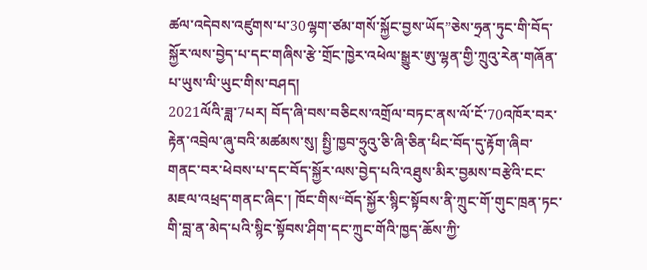ཚལ་འདེབས་འཛུགས་པ་30ལྷག་ཙམ་གསོ་སྐྱོང་བྱས་ཡོད”ཅེས་ཧྲན་ཏུང་གི་བོད་སྐྱོར་ལས་བྱེད་པ་དང་གཞིས་རྩེ་གྲོང་ཁྱེར་འཕེལ་སྒྱུར་ཨུ་ལྷན་གྱི་ཀྲུའུ་རེན་གཞོན་པ་ཡུས་ལི་ཡུང་གིས་བཤད།
2021ལོའི་ཟླ་7པར། བོད་ཞི་བས་བཅིངས་འགྲོལ་བཏང་ནས་ལོ་ངོ་70འཁོར་བར་རྟེན་འབྲེལ་ཞུ་བའི་མཚམས་སུ། སྤྱི་ཁྱབ་ཧྲུའུ་ཅི་ཞི་ཅིན་ཕིང་བོད་དུ་རྟོག་ཞིབ་གནང་བར་ཕེབས་པ་དང་བོད་སྐྱོར་ལས་བྱེད་པའི་འཐུས་མིར་བྱམས་བརྩེའི་ངང་མཇལ་འཕྲད་གནང་ཞིང་། ཁོང་གིས“བོད་སྐྱོར་སྙིང་སྟོབས་ནི་ཀྲུང་གོ་གུང་ཁྲན་ཏང་གི་བླ་ན་མེད་པའི་སྙིང་སྟོབས་ཤིག་དང་ཀྲུང་གོའི་ཁྱད་ཆོས་ཀྱི་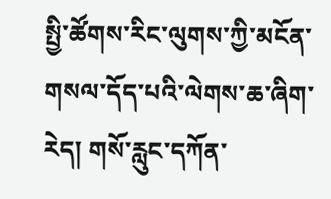སྤྱི་ཚོགས་རིང་ལུགས་ཀྱི་མངོན་གསལ་དོད་པའི་ལེགས་ཆ་ཞིག་རེད། གསོ་རླུང་དཀོན་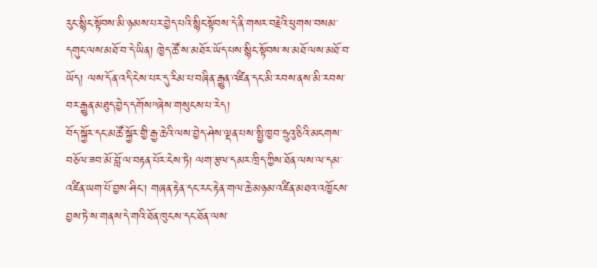རུང་སྙིང་སྟོབས་མི་ཉམས་པར་བྱེད་པའི་སྙིང་སྟོབས་དེ་ནི་གསར་བརྗེའི་ཕུགས་བསམ་དགུང་ལས་མཐོ་བ་དེ་ཡིན། ཁྱེད་ཚོ་ས་མཐོར་ཡོད་པས་སྙིང་སྟོབས་ས་མཐོ་ལས་མཐོ་བ་ཡོད། ལས་དོན་འདི་ངེས་པར་དུ་རིམ་པ་བཞིན་རྒྱུན་འཛིན་དང་མི་རབས་ནས་མི་རབས་བར་རྒྱུན་མཐུད་བྱེད་དགོས”ཞེས་གསུངས་པ་རེད།
བོད་སྐྱོར་དང་མཚོ་སྐྱོར་གྱི་རྒྱ་ཆེའི་ལས་བྱེད་ཤེས་ལྡན་པས་སྤྱི་ཁྱབ་ཧྲུའུ་ཅིའི་མངགས་བཅོལ་ཟབ་མོ་བློ་ལ་བརྟན་པོར་ངེས་ཏེ། ལག་རྩལ་དམར་ཁྲིད་ཀྱིས་ཐོན་ལས་ལ་དམ་འཛིན་ཡག་པོ་བྱས་ཤིང་། གཞན་རྟེན་དང་རང་རྟེན་གལ་ཆེ་མཉམ་འཛིན་མཐའ་འཁྱོངས་བྱས་ཏེ་ས་གནས་དེ་གའི་ཐོན་ཁུངས་དང་ཐོན་ལས་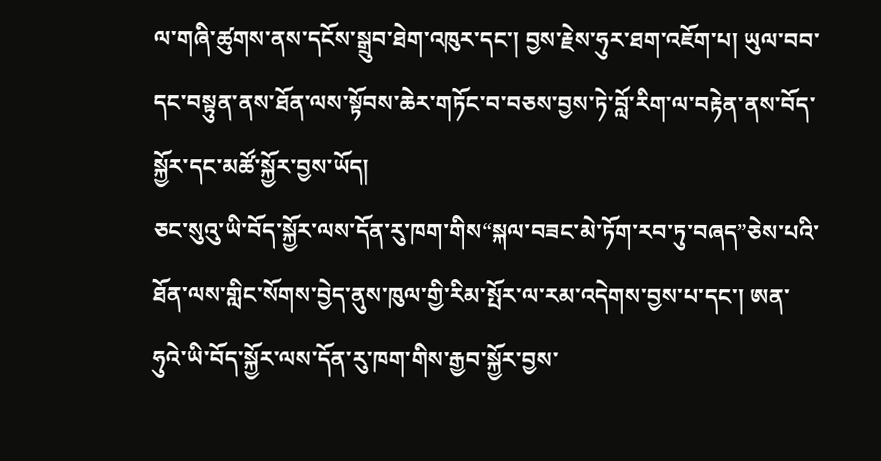ལ་གཞི་ཚུགས་ནས་དངོས་སྒྲུབ་ཐེག་འཁུར་དང་། བྱས་རྗེས་ཧུར་ཐག་འཇོག་པ། ཡུལ་བབ་དང་བསྟུན་ནས་ཐོན་ལས་སྟོབས་ཆེར་གཏོང་བ་བཅས་བྱས་ཏེ་བློ་རིག་ལ་བརྟེན་ནས་བོད་སྐྱོར་དང་མཚོ་སྐྱོར་བྱས་ཡོད།
ཅང་སུའུ་ཡི་བོད་སྐྱོར་ལས་དོན་རུ་ཁག་གིས“སྐལ་བཟང་མེ་ཏོག་རབ་ཏུ་བཞད”ཅེས་པའི་ཐོན་ལས་གླིང་སོགས་བྱེད་ནུས་ཁུལ་གྱི་རིམ་སྤོར་ལ་རམ་འདེགས་བྱས་པ་དང་། ཨན་ཧུའེ་ཡི་བོད་སྐྱོར་ལས་དོན་རུ་ཁག་གིས་རྒྱབ་སྐྱོར་བྱས་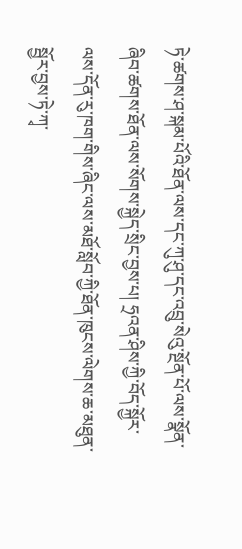ཏེ་ཚགས་ཤ་སྐམ་པོའི་ཐོན་ལས་དང་ཀུ་ཤུ་དང་འབྲུ་སེའུ་སྔོན་པོ་ལས་སྣོན་ཞིབ་ཚགས་ཐོན་ལས་སོགས་སྐྱེད་སྲིང་བྱས་པ། ཧྲའན་ཤིས་ཀྱི་བོད་སྐྱོར་ལས་དོན་རུ་ཁག་གིས་ཞིང་ལས་མཐོ་སློབ་ཀྱི་ཐོན་ཁུངས་ལེགས་ཆ་མཐུན་སྦྱོར་བྱས་ཏེ་ཀྭ་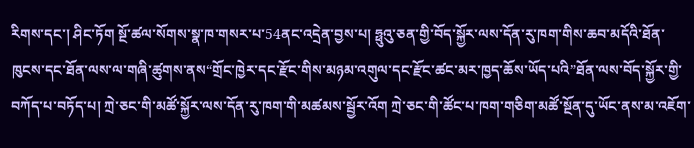རིགས་དང་། ཤིང་ཏོག སྔོ་ཚལ་སོགས་སྣ་ཁ་གསར་པ་54ནང་འདྲེན་བྱས་པ། ཧྥུའུ་ཅན་གྱི་བོད་སྐྱོར་ལས་དོན་རུ་ཁག་གིས་ཆབ་མདོའི་ཐོན་ཁུངས་དང་ཐོན་ལས་ལ་གཞི་ཚུགས་ནས“གྲོང་ཁྱེར་དང་རྫོང་གིས་མཉམ་འགུལ་དང་རྫོང་ཚང་མར་ཁྱད་ཆོས་ཡོད་པའི”ཐོན་ལས་བོད་སྐྱོར་གྱི་བཀོད་པ་བཏོད་པ། ཀྲེ་ཅང་གི་མཚོ་སྐྱོར་ལས་དོན་རུ་ཁག་གི་མཚམས་སྦྱོར་འོག ཀྲེ་ཅང་གི་ཚོང་པ་ཁག་གཅིག་མཚོ་སྔོན་དུ་ཡོང་ནས་མ་འཇོག་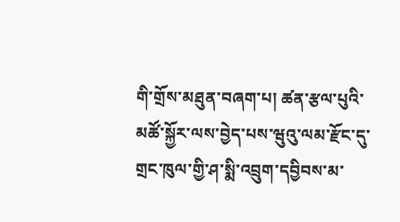གི་གྲོས་མཐུན་བཞག་པ། ཚན་རྩལ་པུའི་མཚོ་སྐྱོར་ལས་བྱེད་པས་ཝུའུ་ལམ་རྫོང་དུ་གྲང་ཁུལ་གྱི་ཤ་སྨི་འབྲུག་དབྱིབས་མ་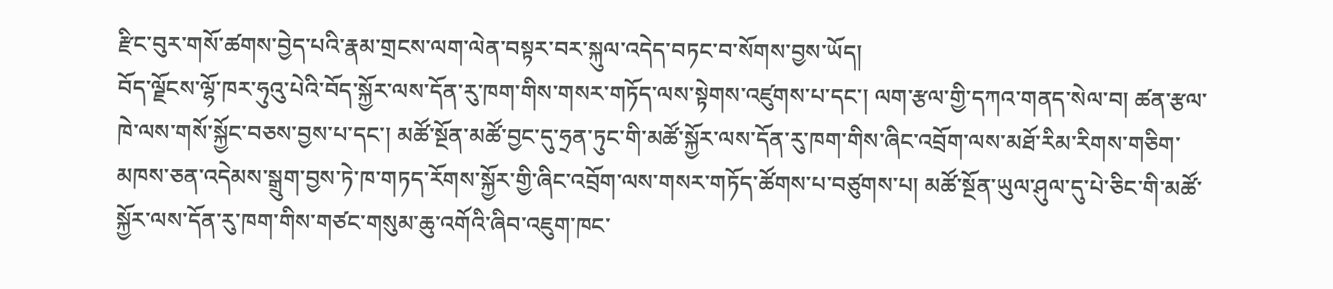རྫིང་བུར་གསོ་ཚགས་བྱེད་པའི་རྣམ་གྲངས་ལག་ལེན་བསྟར་བར་སྐུལ་འདེད་བཏང་བ་སོགས་བྱས་ཡོད།
བོད་ལྗོངས་ལྷོ་ཁར་ཧུའུ་པེའི་བོད་སྐྱོར་ལས་དོན་རུ་ཁག་གིས་གསར་གཏོད་ལས་སྟེགས་འཛུགས་པ་དང་། ལག་རྩལ་གྱི་དཀའ་གནད་སེལ་བ། ཚན་རྩལ་ཁེ་ལས་གསོ་སྐྱོང་བཅས་བྱས་པ་དང་། མཚོ་སྔོན་མཚོ་བྱང་དུ་ཧྲན་ཏུང་གི་མཚོ་སྐྱོར་ལས་དོན་རུ་ཁག་གིས་ཞིང་འབྲོག་ལས་མཐོ་རིམ་རིགས་གཅིག་མཁས་ཅན་འདེམས་སྒྲུག་བྱས་ཏེ་ཁ་གཏད་རོགས་སྐྱོར་གྱི་ཞིང་འབྲོག་ལས་གསར་གཏོད་ཚོགས་པ་བཙུགས་པ། མཚོ་སྔོན་ཡུལ་ཤུལ་དུ་པེ་ཅིང་གི་མཚོ་སྐྱོར་ལས་དོན་རུ་ཁག་གིས་གཙང་གསུམ་ཆུ་འགོའི་ཞིབ་འཇུག་ཁང་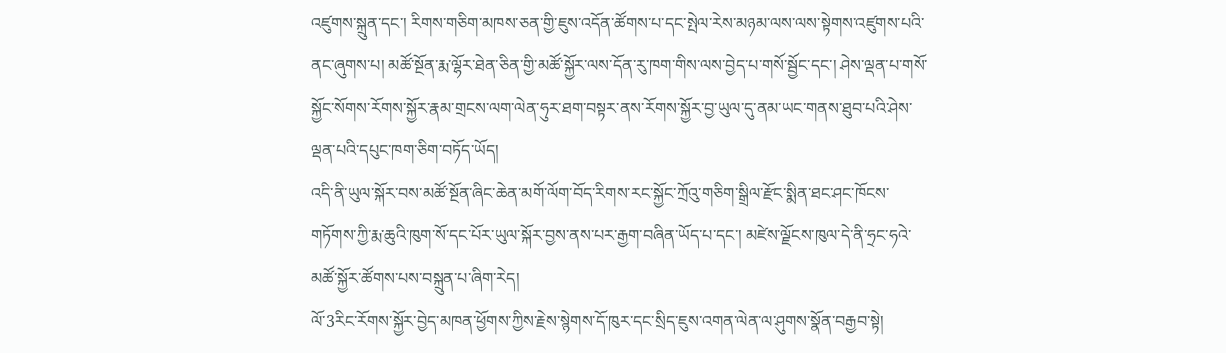འཛུགས་སྐྲུན་དང་། རིགས་གཅིག་མཁས་ཅན་གྱི་ཇུས་འདོན་ཚོགས་པ་དང་སྤེལ་རེས་མཉམ་ལས་ལས་སྟེགས་འཛུགས་པའི་ནང་ཞུགས་པ། མཚོ་སྔོན་རྨ་ལྷོར་ཐེན་ཅིན་གྱི་མཚོ་སྐྱོར་ལས་དོན་རུ་ཁག་གིས་ལས་བྱེད་པ་གསོ་སྦྱོང་དང་། ཤེས་ལྡན་པ་གསོ་སྐྱོང་སོགས་རོགས་སྐྱོར་རྣམ་གྲངས་ལག་ལེན་ཧུར་ཐག་བསྟར་ནས་རོགས་སྐྱོར་བྱ་ཡུལ་དུ་ནམ་ཡང་གནས་ཐུབ་པའི་ཤེས་ལྡན་པའི་དཔུང་ཁག་ཅིག་བཏོད་ཡོད།
འདི་ནི་ཡུལ་སྐོར་བས་མཚོ་སྔོན་ཞིང་ཆེན་མགོ་ལོག་བོད་རིགས་རང་སྐྱོང་ཀྲོའུ་གཅིག་སྒྲིལ་རྫོང་སྨིན་ཐང་ཤང་ཁོངས་གཏོགས་ཀྱི་རྨ་ཆུའི་ཁུག་སོ་དང་པོར་ཡུལ་སྐོར་བྱས་ནས་པར་རྒྱག་བཞིན་ཡོད་པ་དང་། མཛེས་ལྗོངས་ཁུལ་དེ་ནི་ཧྲང་ཧའེ་མཚོ་སྐྱོར་ཚོགས་པས་བསྐྲུན་པ་ཞིག་རེད།
ལོ་3རིང་རོགས་སྐྱོར་བྱེད་མཁན་ཕྱོགས་ཀྱིས་རྗེས་སྙེགས་དོ་ཁུར་དང་སྲིད་ཇུས་འགན་ལེན་ལ་ཤུགས་སྣོན་བརྒྱབ་སྟེ།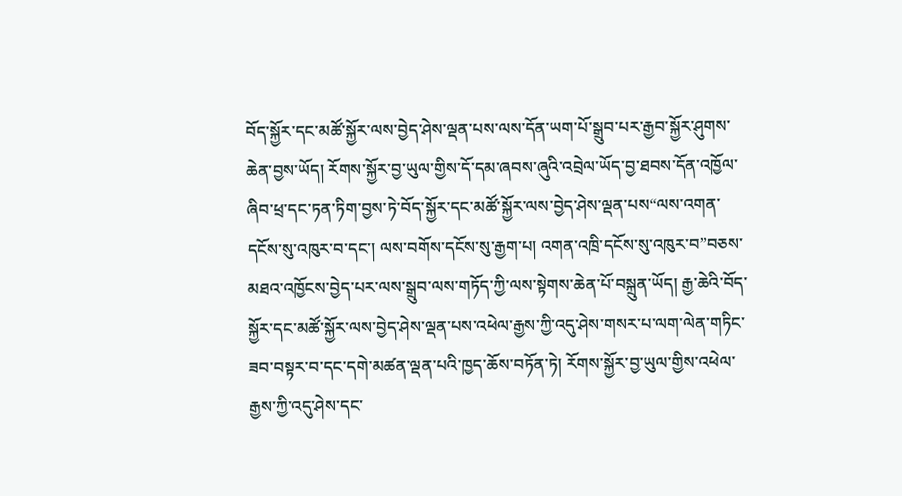བོད་སྐྱོར་དང་མཚོ་སྐྱོར་ལས་བྱེད་ཤེས་ལྡན་པས་ལས་དོན་ཡག་པོ་སྒྲུབ་པར་རྒྱབ་སྐྱོར་ཤུགས་ཆེན་བྱས་ཡོད། རོགས་སྐྱོར་བྱ་ཡུལ་གྱིས་དོ་དམ་ཞབས་ཞུའི་འབྲེལ་ཡོད་བྱ་ཐབས་དོན་འཁྱོལ་ཞིབ་ཕྲ་དང་ཏན་ཏིག་བྱས་ཏེ་བོད་སྐྱོར་དང་མཚོ་སྐྱོར་ལས་བྱེད་ཤེས་ལྡན་པས“ལས་འགན་དངོས་སུ་འཁུར་བ་དང་། ལས་བགོས་དངོས་སུ་རྒྱག་པ། འགན་འཁྲི་དངོས་སུ་འཁུར་བ”བཅས་མཐའ་འཁྱོངས་བྱེད་པར་ལས་སྒྲུབ་ལས་གཏོད་ཀྱི་ལས་སྟེགས་ཆེན་པོ་བསྐྲུན་ཡོད། རྒྱ་ཆེའི་བོད་སྐྱོར་དང་མཚོ་སྐྱོར་ལས་བྱེད་ཤེས་ལྡན་པས་འཕེལ་རྒྱས་ཀྱི་འདུ་ཤེས་གསར་པ་ལག་ལེན་གཏིང་ཟབ་བསྟར་བ་དང་དགེ་མཚན་ལྡན་པའི་ཁྱད་ཆོས་བཏོན་ཏེ། རོགས་སྐྱོར་བྱ་ཡུལ་གྱིས་འཕེལ་རྒྱས་ཀྱི་འདུ་ཤེས་དང་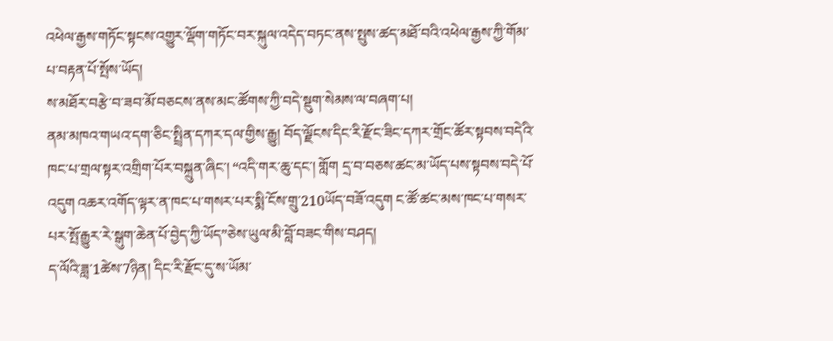འཕེལ་རྒྱས་གཏོང་སྟངས་འགྱུར་ལྡོག་གཏོང་བར་སྐུལ་འདེད་བཏང་ནས་སྤུས་ཚད་མཐོ་བའི་འཕེལ་རྒྱས་ཀྱི་གོམ་པ་བརྟན་པོ་སྤོས་ཡོད།
ས་མཐོར་བརྩེ་བ་ཟབ་མོ་བཅངས་ནས་མང་ཚོགས་ཀྱི་བདེ་སྡུག་སེམས་ལ་བཞག་པ།
ནམ་མཁའ་གཡའ་དག་ཅིང་སྤྲིན་དཀར་དལ་གྱིས་རྒྱུ། བོད་ལྗོངས་དིང་རི་རྫོང་ཟིང་དཀར་གྲོང་ཚོར་སྟབས་བདེའི་ཁང་པ་གྲལ་སྟར་འགྲིག་པོར་བསྐྲུན་ཞིང་། “འདི་གར་ཆུ་དང་། གློག དྲ་བ་བཅས་ཚང་མ་ཡོད་པས་སྟབས་བདེ་པོ་འདུག འཆར་འགོད་ལྟར་ན་ཁང་པ་གསར་པར་སྨི་ངོས་གྲུ་210ཡོད་བཟོ་འདུག ང་ཚོ་ཚང་མས་ཁང་པ་གསར་པར་སྤོ་རྒྱུར་རེ་སྒུག་ཆེན་པོ་བྱེད་ཀྱི་ཡོད”ཅེས་ཡུལ་མི་བློ་བཟང་གིས་བཤད།
ད་ལོའི་ཟླ་1ཚེས་7ཉིན། དིང་རི་རྫོང་དུ་ས་ཡོམ་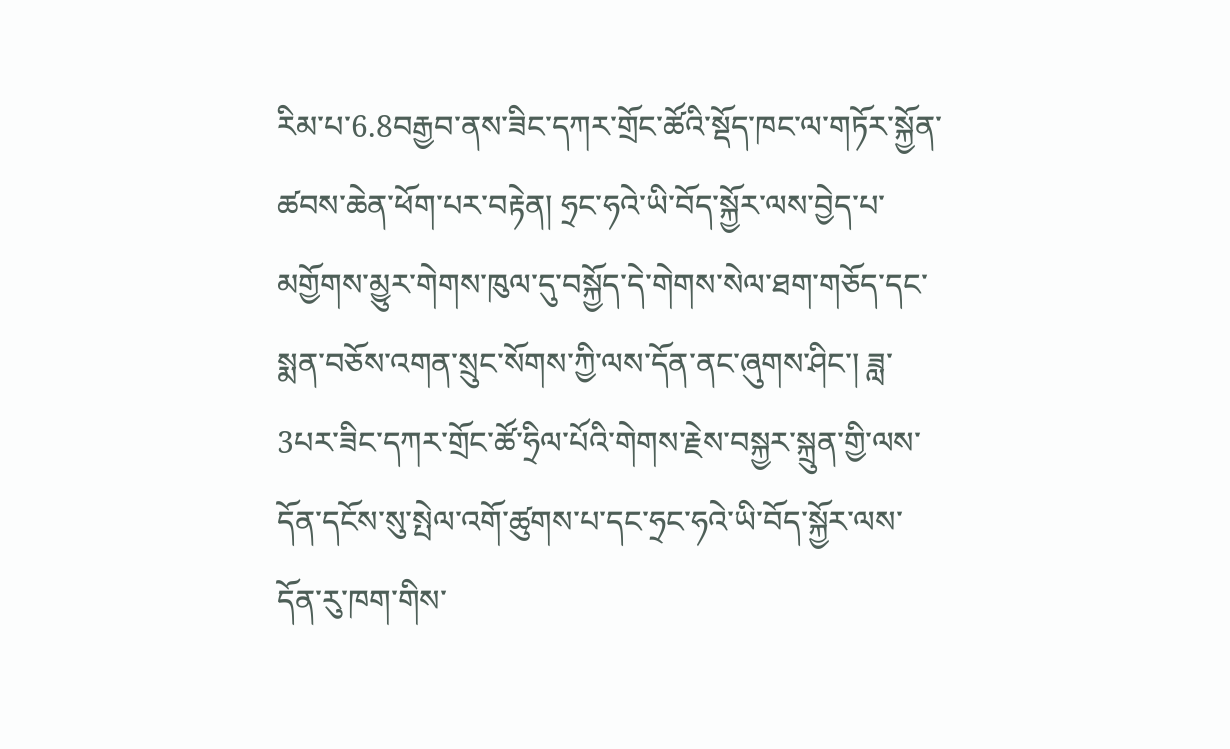རིམ་པ་6.8བརྒྱབ་ནས་ཟིང་དཀར་གྲོང་ཚོའི་སྡོད་ཁང་ལ་གཏོར་སྐྱོན་ཚབས་ཆེན་ཕོག་པར་བརྟེན། ཧྲང་ཧའེ་ཡི་བོད་སྐྱོར་ལས་བྱེད་པ་མགྱོགས་མྱུར་གེགས་ཁུལ་དུ་བསྐྱོད་དེ་གེགས་སེལ་ཐག་གཅོད་དང་སྨན་བཅོས་འགན་སྲུང་སོགས་ཀྱི་ལས་དོན་ནང་ཞུགས་ཤིང་། ཟླ་3པར་ཟིང་དཀར་གྲོང་ཚོ་ཧྲིལ་པོའི་གེགས་རྗེས་བསྐྱར་སྐྲུན་གྱི་ལས་དོན་དངོས་སུ་སྤེལ་འགོ་ཚུགས་པ་དང་ཧྲང་ཧའེ་ཡི་བོད་སྐྱོར་ལས་དོན་རུ་ཁག་གིས་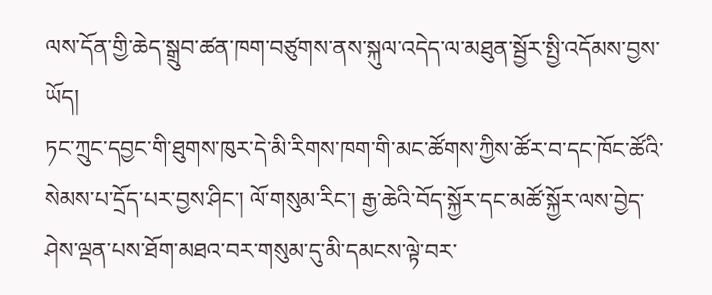ལས་དོན་གྱི་ཆེད་སྒྲུབ་ཚན་ཁག་བཙུགས་ནས་སྐུལ་འདེད་ལ་མཐུན་སྦྱོར་སྤྱི་འདོམས་བྱས་ཡོད།
ཏང་ཀྲུང་དབྱང་གི་ཐུགས་ཁུར་དེ་མི་རིགས་ཁག་གི་མང་ཚོགས་ཀྱིས་ཚོར་བ་དང་ཁོང་ཚོའི་སེམས་པ་དྲོད་པར་བྱས་ཤིང་། ལོ་གསུམ་རིང་། རྒྱ་ཆེའི་བོད་སྐྱོར་དང་མཚོ་སྐྱོར་ལས་བྱེད་ཤེས་ལྡན་པས་ཐོག་མཐའ་བར་གསུམ་དུ་མི་དམངས་ལྟེ་བར་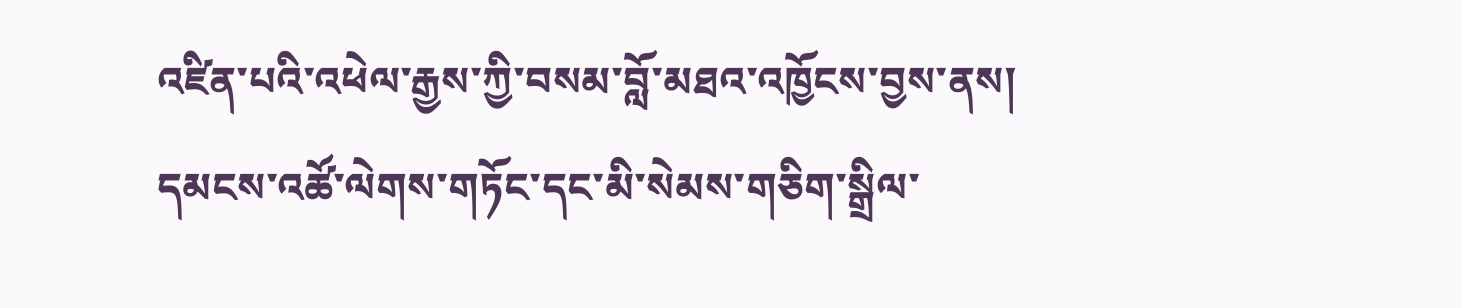འཛིན་པའི་འཕེལ་རྒྱས་ཀྱི་བསམ་བློ་མཐའ་འཁྱོངས་བྱས་ནས། དམངས་འཚོ་ལེགས་གཏོང་དང་མི་སེམས་གཅིག་སྒྲིལ་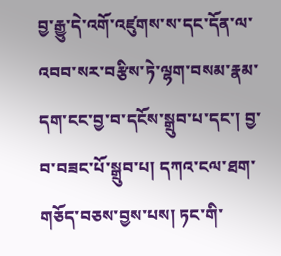བྱ་རྒྱུ་དེ་འགོ་འཛུགས་ས་དང་དོན་ལ་འབབ་སར་བརྩིས་ཏེ་ལྷག་བསམ་རྣམ་དག་ངང་བྱ་བ་དངོས་སྒྲུབ་པ་དང་། བྱ་བ་བཟང་པོ་སྒྲུབ་པ། དཀའ་ངལ་ཐག་གཅོད་བཅས་བྱས་པས། ཏང་གི་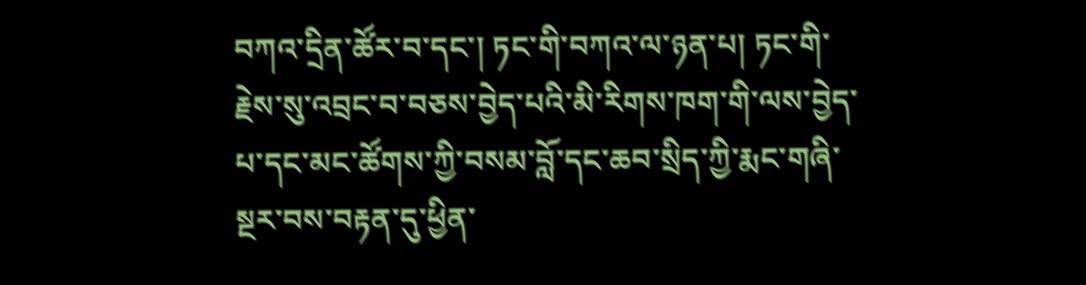བཀའ་དྲིན་ཚོར་བ་དང་། ཏང་གི་བཀའ་ལ་ཉན་པ། ཏང་གི་རྗེས་སུ་འབྲང་བ་བཅས་བྱེད་པའི་མི་རིགས་ཁག་གི་ལས་བྱེད་པ་དང་མང་ཚོགས་ཀྱི་བསམ་བློ་དང་ཆབ་སྲིད་ཀྱི་རྨང་གཞི་སྔར་བས་བརྟན་དུ་ཕྱིན་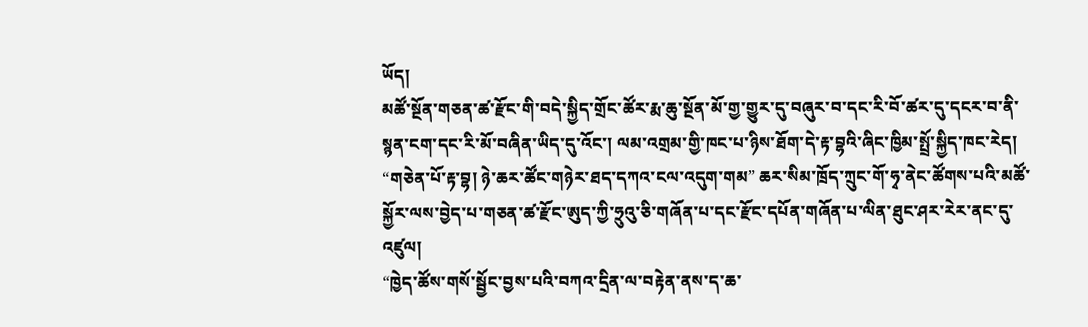ཡོད།
མཚོ་སྔོན་གཅན་ཚ་རྫོང་གི་བདེ་སྐྱིད་གྲོང་ཚོར་རྨ་ཆུ་སྔོན་མོ་གྱ་གྱུར་དུ་བཞུར་བ་དང་རི་བོ་ཚར་དུ་དངར་བ་ནི་སྙན་ངག་དང་རི་མོ་བཞིན་ཡིད་དུ་འོང་། ལམ་འགྲམ་གྱི་ཁང་པ་ཉིས་ཐོག་དེ་རྟ་བྷའི་ཞིང་ཁྱིམ་སྤྲོ་སྐྱིད་ཁང་རེད།
“གཅེན་པོ་རྟ་བྷ། ཉེ་ཆར་ཚོང་གཉེར་ཐད་དཀའ་ངལ་འདུག་གམ” ཆར་སིམ་ཁྲོད་ཀྲུང་གོ་ཧྭ་ནེང་ཚོགས་པའི་མཚོ་སྐྱོར་ལས་བྱེད་པ་གཅན་ཚ་རྫོང་ཨུད་ཀྱི་ཧྲུའུ་ཅི་གཞོན་པ་དང་རྫོང་དཔོན་གཞོན་པ་ལིན་ཐུང་ཤར་རེར་ནང་དུ་འཛུལ།
“ཁྱེད་ཚོས་གསོ་སྦྱོང་བྱས་པའི་བཀའ་དྲིན་ལ་བརྟེན་ནས་ད་ཆ་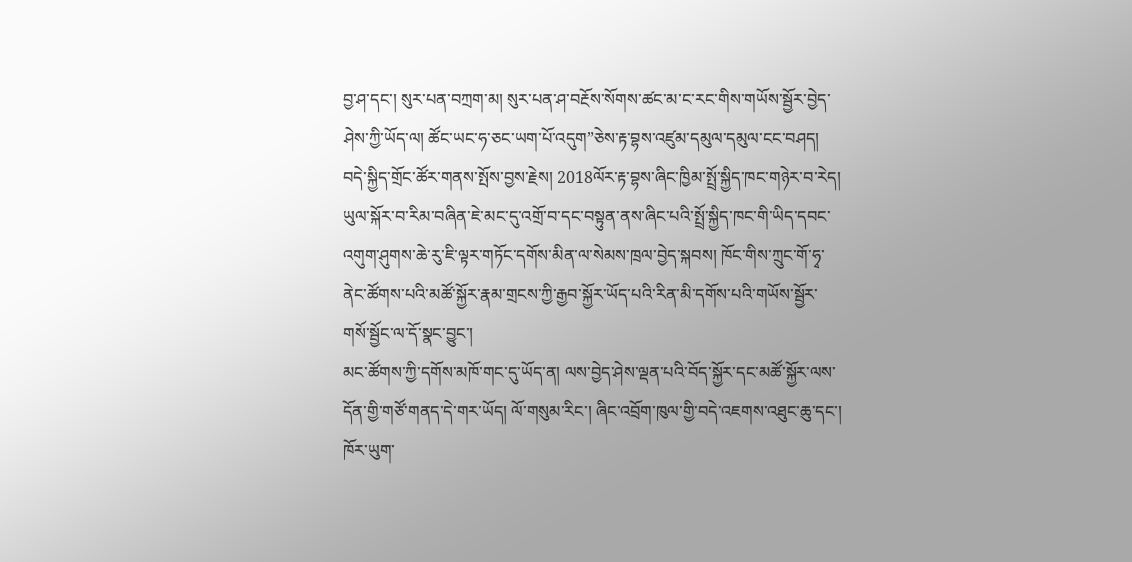བྱ་ཤ་དང་། སུར་པན་བཀྲག་མ། སུར་པན་ཤ་བརྔོས་སོགས་ཚང་མ་ང་རང་གིས་གཡོས་སྦྱོར་བྱེད་ཤེས་ཀྱི་ཡོད་ལ། ཚོང་ཡང་ཧ་ཅང་ཡག་པོ་འདུག”ཅེས་རྟ་བྷས་འཛུམ་དམུལ་དམུལ་ངང་བཤད།
བདེ་སྐྱིད་གྲོང་ཚོར་གནས་སྤོས་བྱས་རྗེས། 2018ལོར་རྟ་བྷས་ཞིང་ཁྱིམ་སྤྲོ་སྐྱིད་ཁང་གཉེར་བ་རེད། ཡུལ་སྐོར་བ་རིམ་བཞིན་ཇེ་མང་དུ་འགྲོ་བ་དང་བསྟུན་ནས་ཞིང་པའི་སྤྲོ་སྐྱིད་ཁང་གི་ཡིད་དབང་འགུག་ཤུགས་ཆེ་རུ་ཇི་ལྟར་གཏོང་དགོས་མིན་ལ་སེམས་ཁྲལ་བྱེད་སྐབས། ཁོང་གིས་ཀྲུང་གོ་ཧྭ་ནེང་ཚོགས་པའི་མཚོ་སྐྱོར་རྣམ་གྲངས་ཀྱི་རྒྱབ་སྐྱོར་ཡོད་པའི་རིན་མི་དགོས་པའི་གཡོས་སྦྱོར་གསོ་སྦྱོང་ལ་དོ་སྣང་བྱུང་།
མང་ཚོགས་ཀྱི་དགོས་མཁོ་གང་དུ་ཡོད་ན། ལས་བྱེད་ཤེས་ལྡན་པའི་བོད་སྐྱོར་དང་མཚོ་སྐྱོར་ལས་དོན་གྱི་གཙོ་གནད་དེ་གར་ཡོད། ལོ་གསུམ་རིང་། ཞིང་འབྲོག་ཁུལ་གྱི་བདེ་འཇགས་འཐུང་ཆུ་དང་། ཁོར་ཡུག་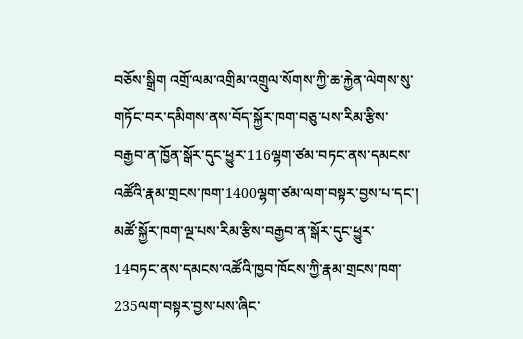བཅོས་སྒྲིག འགྲོ་ལམ་འགྲིམ་འགྲུལ་སོགས་ཀྱི་ཆ་རྐྱེན་ལེགས་སུ་གཏོང་བར་དམིགས་ནས་བོད་སྐྱོར་ཁག་བཅུ་པས་རིམ་རྩིས་བརྒྱབ་ན་ཁྱོན་སྒོར་དུང་ཕྱུར་116ལྷག་ཙམ་བཏང་ནས་དམངས་འཚོའི་རྣམ་གྲངས་ཁག་1400ལྷག་ཙམ་ལག་བསྟར་བྱས་པ་དང་། མཚོ་སྐྱོར་ཁག་ལྔ་པས་རིམ་རྩིས་བརྒྱབ་ན་སྒོར་དུང་ཕྱུར་14བཏང་ནས་དམངས་འཚོའི་ཁྱབ་ཁོངས་ཀྱི་རྣམ་གྲངས་ཁག་235ལག་བསྟར་བྱས་པས་ཞིང་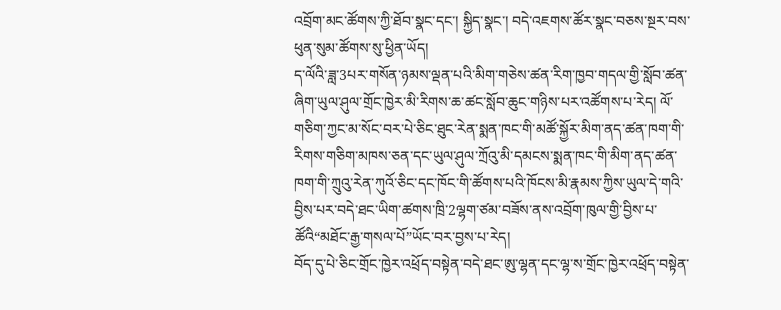འབྲོག་མང་ཚོགས་ཀྱི་ཐོབ་སྣང་དང་། སྐྱིད་སྣང་། བདེ་འཇགས་ཚོར་སྣང་བཅས་སྔར་བས་ཕུན་སུམ་ཚོགས་སུ་ཕྱིན་ཡོད།
ད་ལོའི་ཟླ་3པར་གསོན་ཉམས་ལྡན་པའི་མིག་གཅེས་ཚན་རིག་ཁྱབ་གདལ་གྱི་སློབ་ཚན་ཞིག་ཡུལ་ཤུལ་གྲོང་ཁྱེར་མི་རིགས་ཆ་ཚང་སློབ་ཆུང་གཉིས་པར་འཚོགས་པ་རེད། ལོ་གཅིག་ཀྱང་མ་སོང་བར་པེ་ཅིང་ཐུང་རེན་སྨན་ཁང་གི་མཚོ་སྐྱོར་མིག་ནད་ཚན་ཁག་གི་རིགས་གཅིག་མཁས་ཅན་དང་ཡུལ་ཤུལ་ཀྲོའུ་མི་དམངས་སྨན་ཁང་གི་མིག་ནད་ཚན་ཁག་གི་ཀྲུའུ་རེན་ཀུའོ་ཅིང་དང་ཁོང་གི་ཚོགས་པའི་ཁོངས་མི་རྣམས་ཀྱིས་ཡུལ་དེ་གའི་བྱིས་པར་བདེ་ཐང་ཡིག་ཚགས་ཁྲི་2ལྷག་ཙམ་བཟོས་ནས་འབྲོག་ཁུལ་གྱི་བྱིས་པ་ཚོའི“མཐོང་རྒྱ་གསལ་པོ”ཡོང་བར་བྱས་པ་རེད།
བོད་དུ་པེ་ཅིང་གྲོང་ཁྱེར་འཕྲོད་བསྟེན་བདེ་ཐང་ཨུ་ལྷན་དང་ལྷ་ས་གྲོང་ཁྱེར་འཕྲོད་བསྟེན་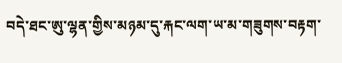བདེ་ཐང་ཨུ་ལྷན་གྱིས་མཉམ་དུ་རྐང་ལག་ཡ་མ་གཟུགས་བརྟག་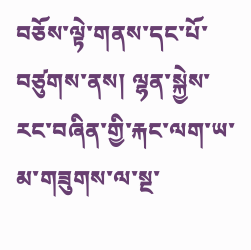བཅོས་ལྟེ་གནས་དང་པོ་བཙུགས་ནས། ལྷན་སྐྱེས་རང་བཞིན་གྱི་རྐང་ལག་ཡ་མ་གཟུགས་ལ་སྔ་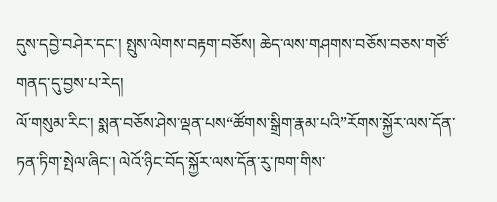དུས་དབྱེ་བཤེར་དང་། སྤུས་ལེགས་བརྟག་བཅོས། ཆེད་ལས་གཤགས་བཅོས་བཅས་གཙོ་གནད་དུ་བྱས་པ་རེད།
ལོ་གསུམ་རིང་། སྨན་བཅོས་ཤེས་ལྡན་པས“ཚོགས་སྒྲིག་རྣམ་པའི”རོགས་སྐྱོར་ལས་དོན་ཏན་ཏིག་སྤེལ་ཞིང་། ལེའོ་ཉིང་བོད་སྐྱོར་ལས་དོན་རུ་ཁག་གིས་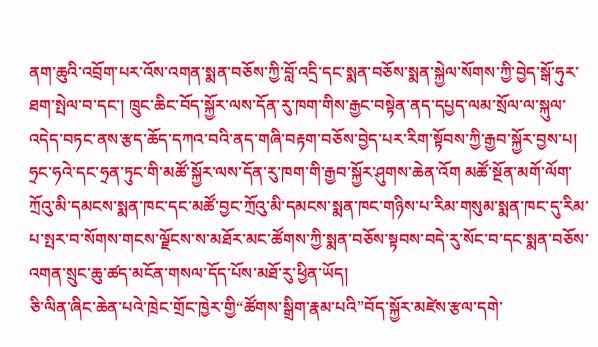ནག་ཆུའི་འབྲོག་པར་འོས་འགན་སྨན་བཅོས་ཀྱི་བློ་འདྲི་དང་སྨན་བཅོས་སྨན་སྐྱེལ་སོགས་ཀྱི་བྱེད་སྒོ་ཧུར་ཐག་སྤེལ་བ་དང་། ཁྲུང་ཆིང་བོད་སྐྱོར་ལས་དོན་རུ་ཁག་གིས་རྒྱང་བསྟེན་ནད་དཔྱད་ལམ་སྲོལ་ལ་སྐུལ་འདེད་བཏང་ནས་རྩད་ཆོད་དཀའ་བའི་ནད་གཞི་བརྟག་བཅོས་བྱེད་པར་རིག་སྟོབས་ཀྱི་རྒྱབ་སྐྱོར་བྱས་པ། ཧྲང་ཧའེ་དང་ཧྲན་ཏུང་གི་མཚོ་སྐྱོར་ལས་དོན་རུ་ཁག་གི་རྒྱབ་སྐྱོར་ཤུགས་ཆེན་འོག མཚོ་སྔོན་མགོ་ལོག་ཀྲོའུ་མི་དམངས་སྨན་ཁང་དང་མཚོ་བྱང་ཀྲོའུ་མི་དམངས་སྨན་ཁང་གཉིས་པ་རིམ་གསུམ་སྨན་ཁང་དུ་རིམ་པ་སྤར་བ་སོགས་གངས་ལྗོངས་ས་མཐོར་མང་ཚོགས་ཀྱི་སྨན་བཅོས་སྟབས་བདེ་རུ་སོང་བ་དང་སྨན་བཅོས་འགན་སྲུང་ཆུ་ཚད་མངོན་གསལ་དོད་པོས་མཐོ་རུ་ཕྱིན་ཡོད།
ཅི་ལིན་ཞིང་ཆེན་པའེ་ཁྲེང་གྲོང་ཁྱེར་གྱི“ཚོགས་སྒྲིག་རྣམ་པའི”བོད་སྐྱོར་མཛེས་རྩལ་དགེ་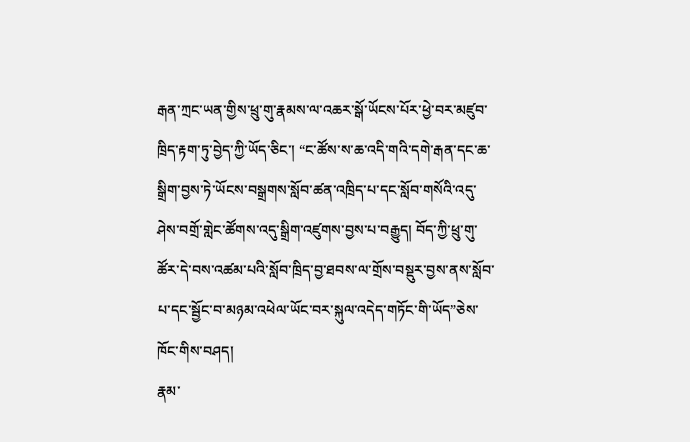རྒན་ཀྲང་ཡན་གྱིས་ཕྲུ་གུ་རྣམས་ལ་འཆར་སྒོ་ཡོངས་པོར་ཕྱེ་བར་མཛུབ་ཁྲིད་རྟག་ཏུ་བྱེད་ཀྱི་ཡོད་ཅིང་། “ང་ཚོས་ས་ཆ་འདི་གའི་དགེ་རྒན་དང་ཆ་སྒྲིག་བྱས་ཏེ་ཡོངས་བསྒྲགས་སློབ་ཚན་འཁྲིད་པ་དང་སློབ་གསོའི་འདུ་ཤེས་བགྲོ་གླེང་ཚོགས་འདུ་སྒྲིག་འཛུགས་བྱས་པ་བརྒྱུད། བོད་ཀྱི་ཕྲུ་གུ་ཚོར་དེ་བས་འཚམ་པའི་སློབ་ཁྲིད་བྱ་ཐབས་ལ་གྲོས་བསྡུར་བྱས་ནས་སློབ་པ་དང་སྦྱོང་བ་མཉམ་འཕེལ་ཡོང་བར་སྐུལ་འདེད་གཏོང་གི་ཡོད”ཅེས་ཁོང་གིས་བཤད།
རྣམ་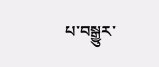པ་བསྒྱུར་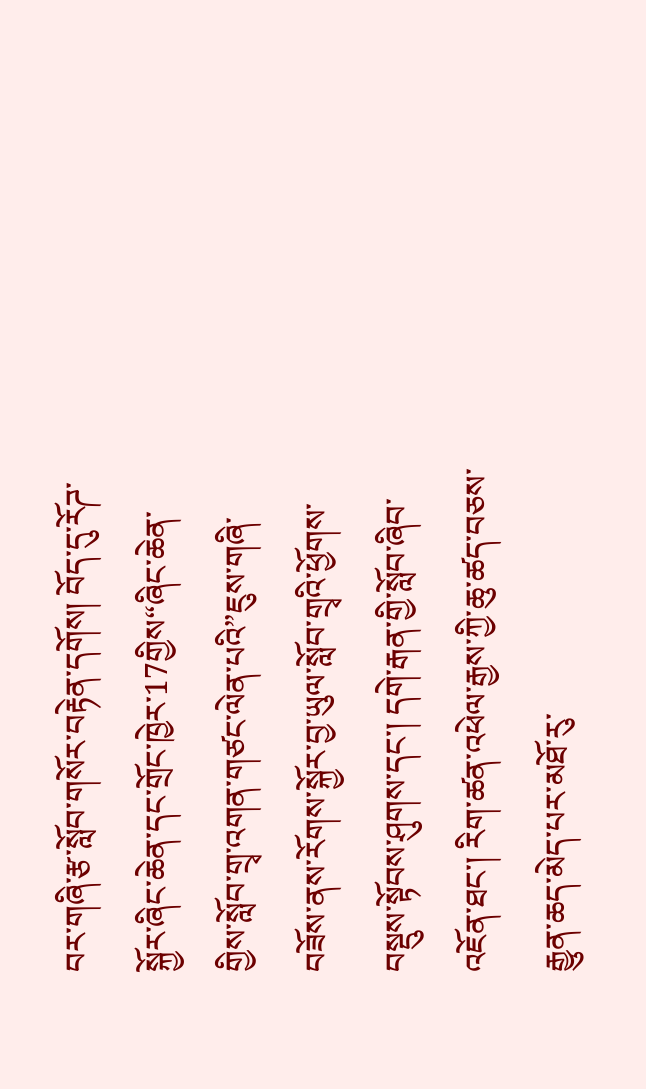བར་གཞི་རྩ་སློབ་གསོར་བརྟེན་དགོས། བོད་དུ་རོཌ་སྐྱོར་ཞིང་ཆེན་དང་གྲོང་ཁྱེར་17གྱིས“ཞིང་ཆེན་གྱིས་སློབ་གྲྭ་འགན་གཙང་ལེན་པའི”ཇུས་གཞི་བཟོས་ནས་རོགས་སྐྱོར་བྱ་ཡུལ་སློབ་གྲྭའི་ཕྱོགས་བསྡུས་སྟོབས་ཤུགས་དང་། དགེ་རྒན་གྱི་སློབ་ཞིབ་འཇོན་ཐང་། རིག་ཚན་འཕེལ་རྒྱས་ཀྱི་ཆུ་ཚད་བཅས་རྒྱུན་ཆད་མེད་པར་མཐོ་རུ་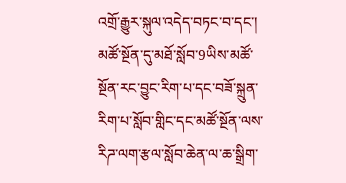འགྲོ་རྒྱུར་སྐུལ་འདེད་བཏང་བ་དང་། མཚོ་སྔོན་དུ་མཐོ་སློབ་9ཡིས་མཚོ་སྔོན་རང་བྱུང་རིག་པ་དང་བཟོ་སྐྲུན་རིག་པ་སློབ་གླིང་དང་མཚོ་སྔོན་ལས་རིཌ་ལག་རྩལ་སློབ་ཆེན་ལ་ཆ་སྒྲིག་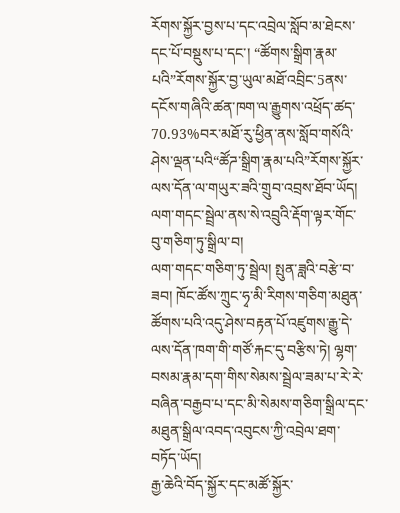རོགས་སྐྱོར་བྱས་པ་དང་འབྲེལ་སློབ་མ་ཐེངས་དང་པོ་བསྡུས་པ་དང་། “ཚོགས་སྒྲིག་རྣམ་པའི”རོགས་སྐྱོར་བྱ་ཡུལ་མཐོ་འབྲིང་5ནས་དངོས་གཞིའི་ཚན་ཁག་ལ་རྒྱུགས་འཕྲོད་ཚད་70.93%བར་མཐོ་རུ་ཕྱིན་ནས་སློབ་གསོའི་ཤེས་ལྡན་པའི“ཚོཌ་སྒྲིག་རྣམ་པའི”རོགས་སྐྱོར་ལས་དོན་ལ་གཡུར་ཟའི་གྲུབ་འབྲས་ཐོབ་ཡོད།
ལག་གདང་སྦྲེལ་ནས་སེ་འབྲུའི་རྡོག་ལྟར་གོང་བུ་གཅིག་ཏུ་སྒྲིལ་བ།
ལག་གདང་གཅིག་ཏུ་སྦྲེལ། སྤུན་ཟླའི་བརྩེ་བ་ཟབ། ཁོང་ཚོས་ཀྲུང་ཧྭ་མི་རིགས་གཅིག་མཐུན་ཚོགས་པའི་འདུ་ཤེས་བརྟན་པོ་འཛུགས་རྒྱུ་དེ་ལས་དོན་ཁག་གི་གཙོ་རྐང་དུ་བརྩིས་ཏེ། ལྷག་བསམ་རྣམ་དག་གིས་སེམས་སྦྲེལ་ཟམ་པ་རེ་རེ་བཞིན་བརྒྱབ་པ་དང་མི་སེམས་གཅིག་སྒྲིལ་དང་མཐུན་སྒྲིལ་འབད་འབུངས་ཀྱི་འབྲེལ་ཐག་བཏོད་ཡོད།
རྒྱ་ཆེའི་བོད་སྐྱོར་དང་མཚོ་སྐྱོར་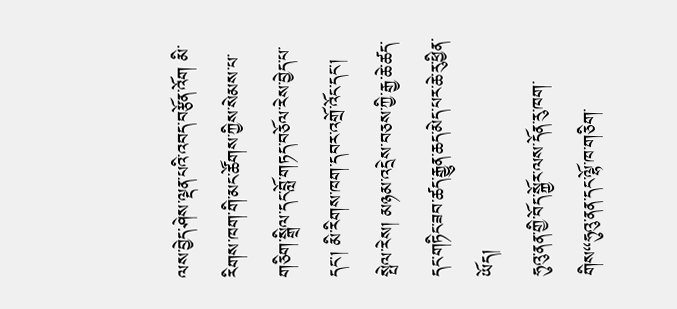ལས་བྱེད་ཤེས་ལྡན་པའི་འབད་བརྩོན་འོག མི་རིགས་ཁག་གི་མང་ཚོགས་ཀྱིས་སེམས་པ་གཅིག་སྒྲིལ་དང་བློ་གཏད་བཅོལ་རེས་བྱེད་པ་དང་། མི་རིགས་ཁག་དབར་འགྲོ་འོང་དང་། སྤེལ་རེས། མཉམ་འདྲེས་བཅས་ཀྱི་རྒྱ་ཆེ་ཚད་དང་གཏིང་ཟབ་ཚད་རྒྱུན་ཆད་མེད་པར་ཆེ་རུ་ཕྱིན་ཡོད།
ཧུའུ་ནན་གྱི་བོད་སྐྱོར་ལས་དོན་རུ་ཁག་གིས“ཧུའུ་ནན་དང་ལྷོ་ཁ་གཅིག་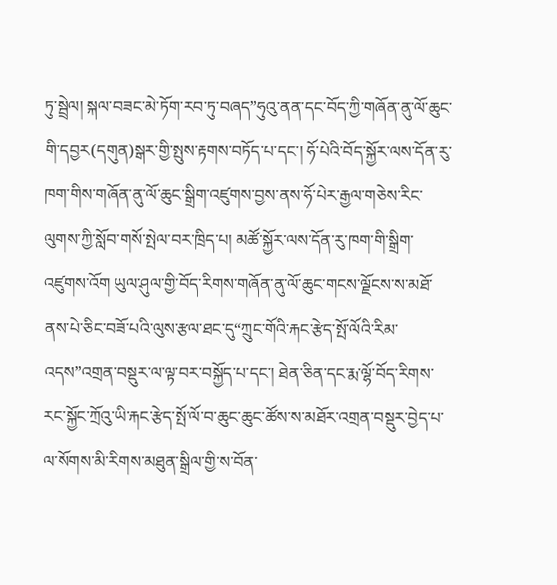ཏུ་སྦྲེལ། སྐལ་བཟང་མེ་ཏོག་རབ་ཏུ་བཞད”ཧུའུ་ནན་དང་བོད་ཀྱི་གཞོན་ནུ་ལོ་ཆུང་གི་དབྱར(དགུན)སྒར་གྱི་སྤུས་རྟགས་བཏོད་པ་དང་། ཧོ་པེའི་བོད་སྐྱོར་ལས་དོན་རུ་ཁག་གིས་གཞོན་ནུ་ལོ་ཆུང་སྒྲིག་འཛུགས་བྱས་ནས་ཧོ་པེར་རྒྱལ་གཅེས་རིང་ལུགས་ཀྱི་སློབ་གསོ་སྤེལ་བར་ཁྲིད་པ། མཚོ་སྐྱོར་ལས་དོན་རུ་ཁག་གི་སྒྲིག་འཛུགས་འོག ཡུལ་ཤུལ་གྱི་བོད་རིགས་གཞོན་ནུ་ལོ་ཆུང་གངས་ལྗོངས་ས་མཐོ་ནས་པེ་ཅིང་བཟོ་པའི་ལུས་རྩལ་ཐང་དུ“ཀྲུང་གོའི་རྐང་རྩེད་སྤོ་ལོའི་རིམ་འདས”འགྲན་བསྡུར་ལ་ལྟ་བར་བསྐྱོད་པ་དང་། ཐེན་ཅིན་དང་རྨ་ལྷོ་བོད་རིགས་རང་སྐྱོང་ཀྲོའུ་ཡི་རྐང་རྩེད་སྤོ་ལོ་བ་ཆུང་ཆུང་ཚོས་ས་མཐོར་འགྲན་བསྡུར་བྱེད་པ་ལ་སོགས་མི་རིགས་མཐུན་སྒྲིལ་གྱི་ས་བོན་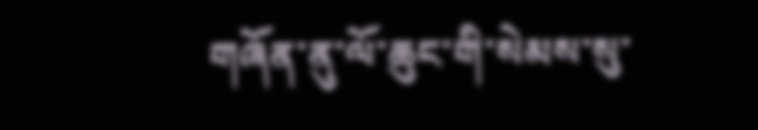གཞོན་ནུ་ལོ་ཆུང་གི་སེམས་སུ་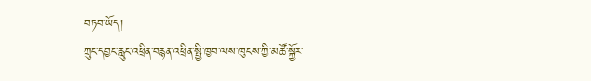བཏབ་ཡོད།
ཀྲུང་དབྱང་རླུང་འཕྲིན་བརྙན་འཕྲིན་སྤྱི་ཁྱབ་ལས་ཁུངས་ཀྱི་མཚོ་སྐྱོར་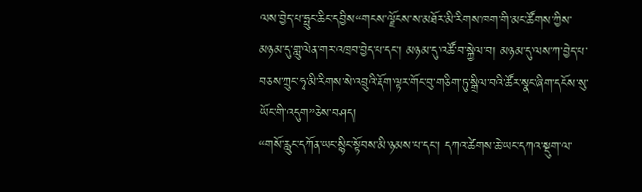ལས་བྱེད་པ་ཧྥུང་ཆིང་དབྱིས“གངས་ལྗོངས་ས་མཐོར་མི་རིགས་ཁག་གི་མང་ཚོགས་ཀྱིས་མཉམ་དུ་གླུ་ལེན་གར་འཁྲབ་བྱེད་པ་དང་། མཉམ་དུ་འཚོ་བ་སྐྱེལ་བ། མཉམ་དུ་ལས་ཀ་བྱེད་པ་བཅས་ཀྲུང་ཧྭ་མི་རིགས་སེ་འབྲུའི་རྡོག་ལྟར་གོང་བུ་གཅིག་ཏུ་སྒྲིལ་བའི་ཚོར་སྣང་ཞིག་དངོས་སུ་ཡོང་གི་འདུག”ཅེས་བཤད།
“གསོ་རླུང་དཀོན་ཡང་སྙིང་སྟོབས་མི་ཉམས་པ་དང་། དཀའ་ཚེགས་ཆེ་ཡང་དཀའ་སྡུག་ལ་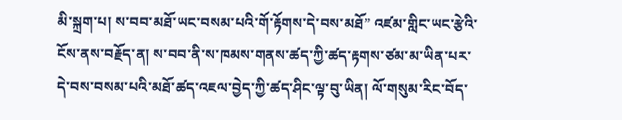མི་སྐྲག་པ། ས་བབ་མཐོ་ཡང་བསམ་པའི་གོ་རྟོགས་དེ་བས་མཐོ” འཛམ་གླིང་ཡང་རྩེའི་ངོས་ནས་བརྗོད་ན། ས་བབ་ནི་ས་ཁམས་གནས་ཚད་ཀྱི་ཚད་རྟགས་ཙམ་མ་ཡིན་པར་དེ་བས་བསམ་པའི་མཐོ་ཚད་འཇལ་བྱེད་ཀྱི་ཚད་ཤིང་ལྟ་བུ་ཡིན། ལོ་གསུམ་རིང་བོད་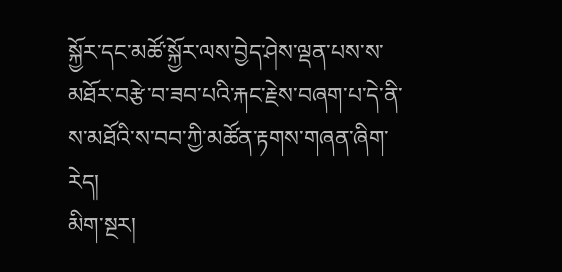སྐྱོར་དང་མཚོ་སྐྱོར་ལས་བྱེད་ཤེས་ལྡན་པས་ས་མཐོར་བརྩེ་བ་ཟབ་པའི་རྐང་རྗེས་བཞག་པ་དེ་ནི་ས་མཐོའི་ས་བབ་ཀྱི་མཚོན་རྟགས་གཞན་ཞིག་རེད།
མིག་སྔར།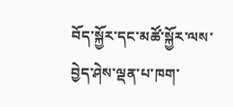བོད་སྐྱོར་དང་མཚོ་སྐྱོར་ལས་བྱེད་ཤེས་ལྡན་པ་ཁག་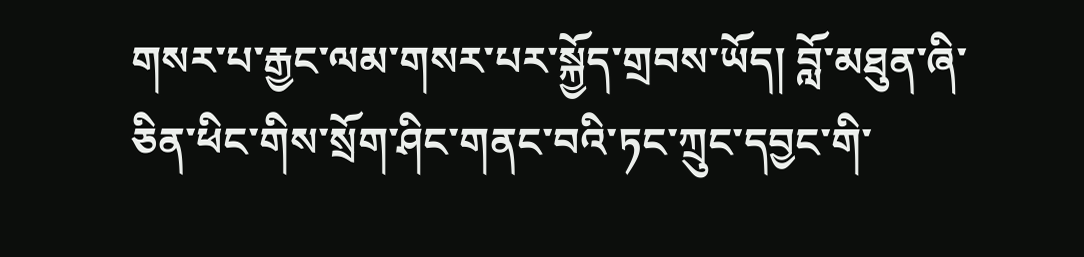གསར་པ་རྒྱང་ལམ་གསར་པར་སྐྱོད་གྲབས་ཡོད། བློ་མཐུན་ཞི་ཅིན་ཕིང་གིས་སྲོག་ཤིང་གནང་བའི་ཏང་ཀྲུང་དབྱང་གི་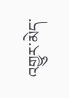འགྱུར་མེད་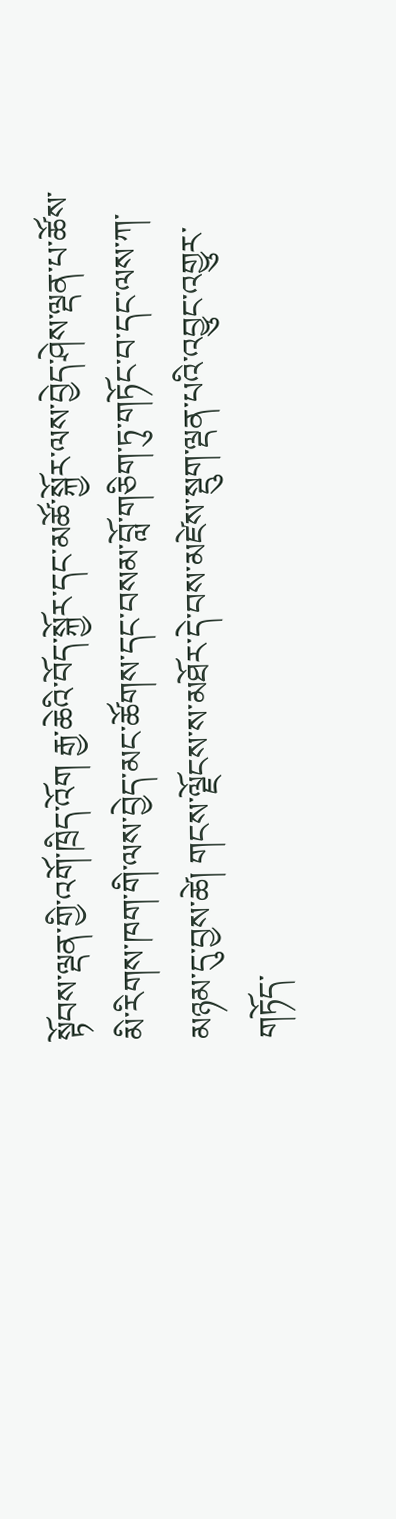སྟོབས་ལྡན་གྱི་འགོ་ཁྲིད་འོག རྒྱ་ཆེའི་བོད་སྐྱོར་དང་མཚོ་སྐྱོར་ལས་བྱེད་ཤེས་ལྡན་པ་ཚོས་མི་རིགས་ཁག་གི་ལས་བྱེད་མང་ཚོགས་དང་བསམ་བློ་གཅིག་ཏུ་གཏོང་བ་དང་ལས་ཀ་མཉམ་དུ་བྱས་ཚེ། གངས་ལྗོངས་ས་མཐོར་དེ་བས་མཛེས་སྡུག་ལྡན་པའི་འབྱུང་འགྱུར་གཏོད་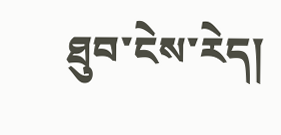ཐུབ་ངེས་རེད།